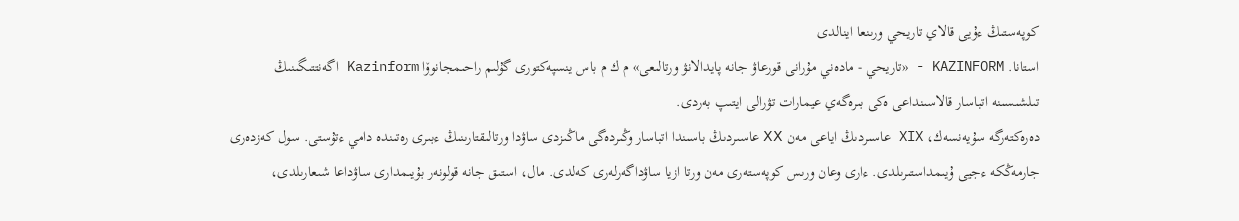كوپەستىڭ ءۇيى قالاي تاريحي ورىنعا اينالدى
استانا. KAZINFORM - «تاريحي - مادەني مۇرانى قورعاۋ جانە پايدالانۋ ورتالىعى» م ك م باس ينسپەكتورى گۇلىم راحىمجانوۆا Kazinform اگەنتتىگىنىڭ تىلشىسىنە اتباسار قالاسىنداعى ەكى بىرەگەي عيمارات تۋرالى ايتىپ بەردى.
دەرەكتەرگە سۇيەنسەك، XIX عاسىردىڭ اياعى مەن ⅩⅩ عاسىردىڭ باسىندا اتباسار وڭىردەگى ماڭىزدى ساۋدا ورتالىقتارىنىڭ ءبىرى رەتىندە دامي ءتۇستى. سول كەزدەرى جارمەڭكە ءجيى ۇيىمداستىرىلدى. ءارى وعان ورىس كوپەستەرى مەن ورتا ازيا ساۋداگەرلەرى كەلدى. مال، استىق جانە قولونەر بۇيىمدارى ساۋداعا شىعارىلدى،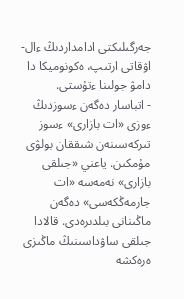جەرگىلىكتى ادامداردىڭ ءال-اۋقاتى ارتىپ، ەكونوميكا دا دامۋ جولىنا ءتۇستى.
- اتباسار دەگەن ءسوزدىڭ ءوزى «ات بازارى» ءسوز تىركەسىنەن شىققان بولۋى مۇمكىن. ياعني «جىلقى بازارى» نەمەسە «ات جارمەڭكەسى» دەگەن ماڭىنانى بىلدىرەدى. قالادا جىلقى ساۋداسىنىڭ ماڭىزى ەرەكشە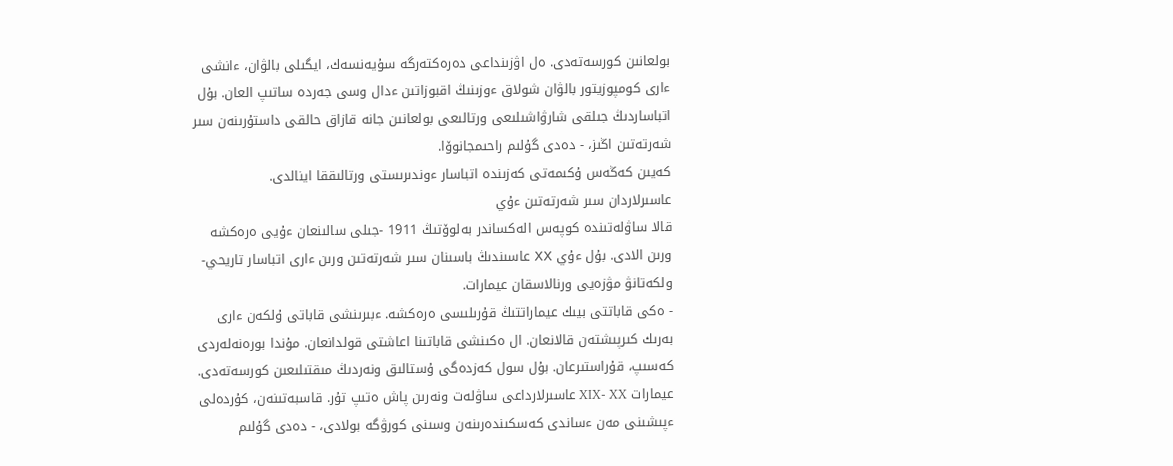بولعانىن كورسەتەدى. ەل اۋزىنداعى دەرەكتەرگە سۇيەنسەك، ايگىلى بالۋان، ءانشى ءارى كومپوزيتور بالۋان شولاق ءوزىنىڭ اقبوزاتىن ءدال وسى جەردە ساتىپ العان. بۇل اتباساردىڭ جىلقى شارۋاشىلىعى ورتالىعى بولعانىن جانە قازاق حالقى داستۇرىنەن سىر شەرتەتىن اڭىز، - دەدى گۇلىم راحىمجانوۆا.
كەيىن كەڭەس ۇكىمەتى كەزىندە اتباسار ءوندىرىستى ورتالىققا اينالدى.
عاسىرلاردان سىر شەرتەتىن ءۇي
قالا ساۋلەتىندە كوپەس الەكساندر بەلوۆتىڭ 1911 -جىلى سالىنعان ءۇيى ەرەكشە ورىن الادى. بۇل ءۇي ⅩⅩ عاسىندىڭ باسىنان سىر شەرتەتىن ورىن ءارى اتباسار تاريحي-ولكەتانۋ مۋزەيى ورنالاسقان عيمارات.
- ەكى قاباتتى بيىك عيماراتتىڭ قۇرىلىسى ەرەكشە. ءبىرىنشى قاباتى ۇلكەن ءارى بەرىك كىرپىشتەن قالانعان. ال ەكىنشى قاباتىنا اعاشتى قولدانعان. مۇندا بورەنەلەردى كەسىپ، قۇراستىرعان. بۇل سول كەزدەگى ۇستالىق ونەردىڭ مىقتىلىعىن كورسەتەدى. عيمارات XIX- XX عاسىرلارداعى ساۋلەت ونەرىن پاش ەتىپ تۇر. قاسبەتىنەن، كۇردەلى ءپىشىنى مەن ءساندى كەسكىندەرىنەن وسىنى كورۋگە بولادى، - دەدى گۇلىم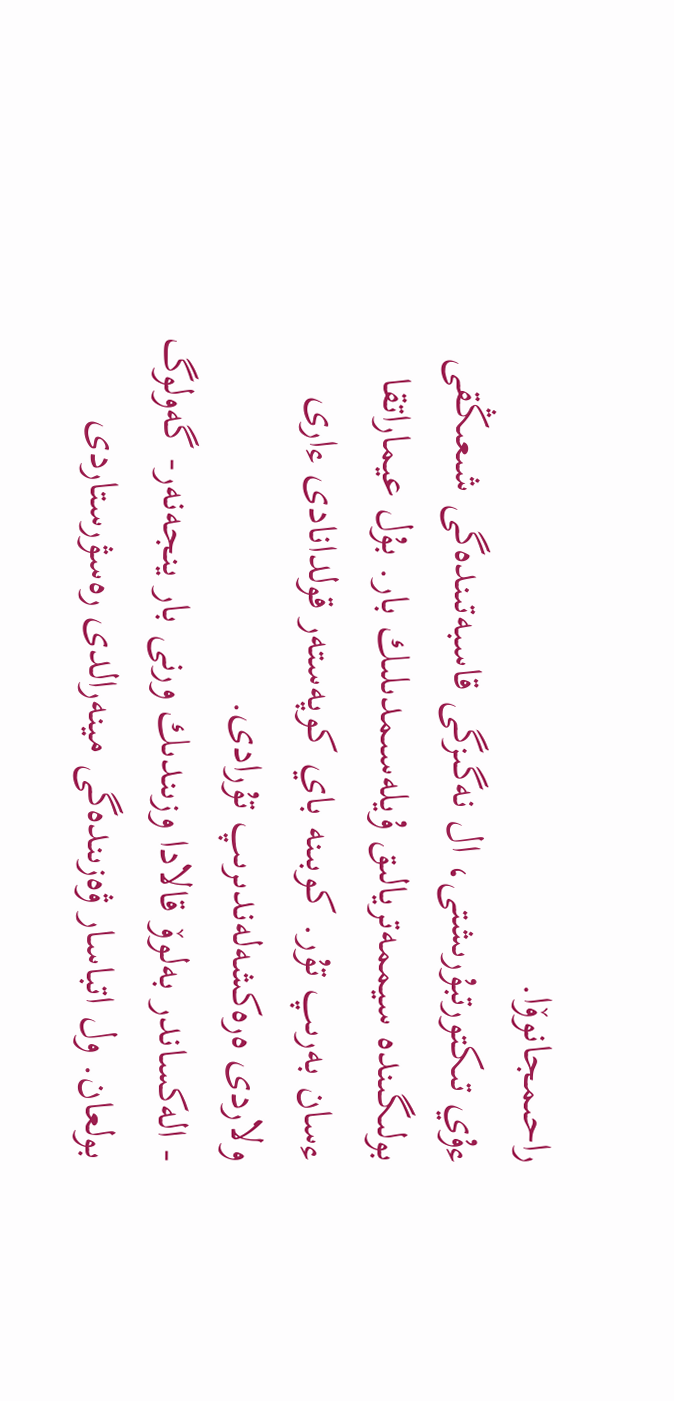راحىمجانوۆا.
ءۇي تىكتورتبۇرىشتى، ال نەگىزگى قاسبەتىندەگى شىعىڭقى بولىگىندە سيممەتريالىق ۇيلەسىمدىلىك بار. بۇل عيماراتقا ءسان بەرىپ تۇر. كوبىنە باي كوپەستەر قولدانادى ءارى ولاردى ەرەكشەلەندىرىپ تۇرادى.
- الەكساندر بەلوۆ قالادا وزىندىك ورنى بار ينجەنەر- گەولوگ بولعان. ول اتباسار ۋەزىندەگى مينەرالدى رەسۋرستاردى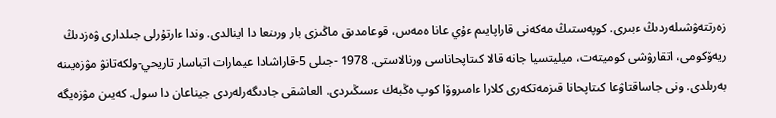زەرتتەۋشىلەردىڭ ءبىرى. كوپەستىڭ مەكەنى قاراپايىم ءۇي عانا ەمەس، قوعامدىق ماڭىزى بار ورىنعا دا اينالدى. وندا ءارتۇرلى جىلدارى ۋەزدىڭ ريەۆكومى، اتقارۋشى كوميتەت، ميليتسيا جانە قالا كىتاپحاناسى ورنالاستى. 1978 -جىلى 5-قاراشادا عيمارات اتباسار تاريحي-ولكەتانۋ مۋزەيىنە بەرىلدى. ونى جاساقتاۋعا كىتاپحانا قىزمەتكەرى كلارا ءامىروۆا كوپ ەڭبەك ءسىڭىردى. العاشقى جادىگەرلەردى جيناعان دا سول. كەيىن مۋزەيگە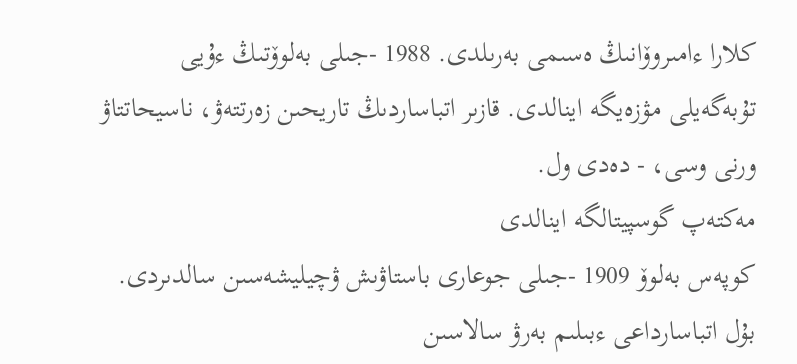كلارا ءامىروۆانىڭ ەسىمى بەرىلدى. 1988 -جىلى بەلوۆتىڭ ءۇيى تۇبەگەيلى مۋزەيگە اينالدى. قازىر اتباساردىڭ تاريحىن زەرتتەۋ، ناسيحاتتاۋ ورنى وسى، - دەدى ول.
مەكتەپ گوسپيتالگە اينالدى
كوپەس بەلوۆ 1909 -جىلى جوعارى باستاۋىش ۋچيليشەسىن سالدىردى. بۇل اتباسارداعى ءبىلىم بەرۋ سالاسىن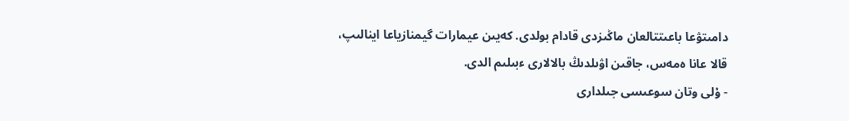دامىتۋعا باعىتتالعان ماڭىزدى قادام بولدى. كەيىن عيمارات گيمنازياعا اينالىپ، قالا عانا ەمەس، جاقىن اۋىلدىڭ بالالارى ءبىلىم الدى.
- ۇلى وتان سوعىسى جىلدارى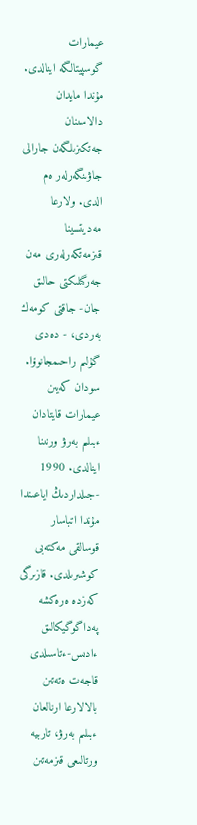عيمارات گوسپيتالگە اينالدى. مۇندا مايدان دالاسىنان جەتكىزىلگەن جارالى جاۋىنگەرلەر ەم الدى. ولارعا مەديتسينا قىزمەتكەرلەرى مەن جەرگىلىكتى حالىق جان- جاقتى كومەك بەردى، - دەدى گۇلىم راحىمجانوۆا.
سودان كەيىن عيمارات قايتادان ءبىلىم بەرۋ ورنىنا اينالدى. 1990 -جىلداردىڭ اياعىندا مۇندا اتباسار قوسالقى مەكتەبى كوشىرىلدى. قازىرگى كەزدە ەرەكشە پەداگوگيكالىق ءادىس-ءتاسىلدى قاجەت ەتەتىن بالالارعا ارنالعان ءبىلىم بەرۋ، تاربيە ورتالىعى قىزمەتىن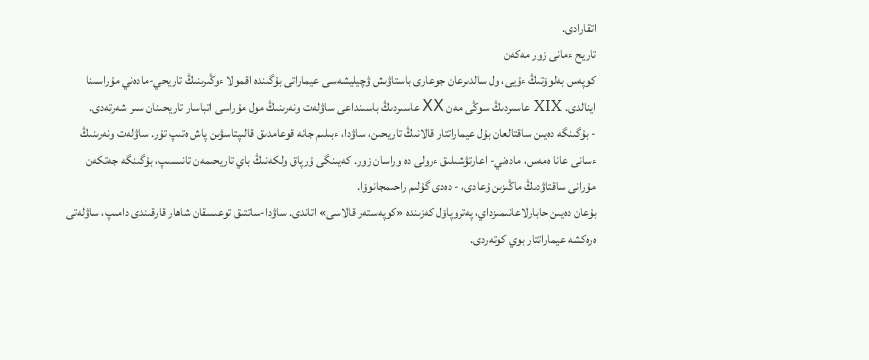اتقارادى.
تاريح ءمانى زور مەكەن
كوپەس بەلوۆتىڭ ءۇيى، ول سالدىرعان جوعارى باستاۋىش ۋچيليشەسى عيماراتى بۇگىندە اقمولا ءوڭىرىنىڭ تاريحي-مادەني مۇراسىنا اينالدى. XIX عاسىردىڭ سوڭى مەن ⅩⅩ عاسىردىڭ باسىنداعى ساۋلەت ونەرىنىڭ مول مۇراسى اتباسار تاريحىنان سىر شەرتەدى.
- بۇگىنگە دەيىن ساقتالعان بۇل عيماراتتار قالانىڭ تاريحىن، ساۋدا، ءبىلىم جانە قوعامدىق قالىپتاسۋىن پاش ەتىپ تۇر. ساۋلەت ونەرىنىڭ ءسانى عانا ەمەس، مادەني- اعارتۋشىلىق ءرولى دە وراسان زور. كەيىنگى ۇرپاق ولكەنىڭ باي تاريحىمەن تانىسىپ، بۇگىنگە جەتكەن مۇرانى ساقتاۋدىڭ ماڭىزىن ۇعادى، - دەدى گۇلىم راحىمجانوۆا.
بۇعان دەيىن حابارلاعانىمىزداي، پەتروپاۆل كەزىندە «كوپەستەر قالاسى» اتاندى. ساۋدا-ساتتىق توعىسقان شاھار قارقىندى دامىپ، ساۋلەتى ەرەكشە عيماراتتار بوي كوتەردى.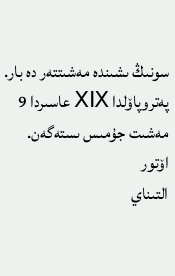سونىڭ ىشىندە مەشىتتەر دە بار. پەتروپاۆلدا ⅩⅨ عاسىردا 9 مەشىت جۇمىس ىستەگەن.
اۆتور
التىناي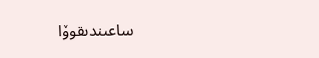ساعىندىقوۆا